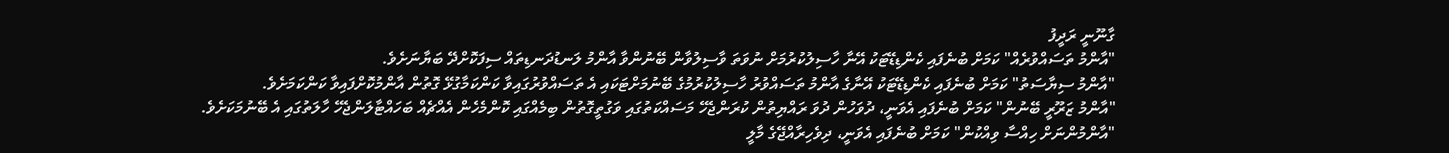ގާނޫނީ ރަދީފު
"އާންމު ތަސައްވުރެއް" ކަމަށް ބުނެފައި ކެންޑިޑޭޓަކު އޭނާ ހާސިލުކުރުމަށް ނުވަތަ ވާސިލުވާން ބޭނުންވާ އާންމު ލަނޑުދަނޑިތައް ސިފަކޮށްދޭ ބަޔާނަށެވެ.
"އާންމު ސިޔާސަތު" ކަމަށް ބުނެފައި ކެންޑިޑޭޓަކު އޭނާގެ އާންމު ތަސައްވުރު ހާސިލުކުރުމުގެ ބޭނުމަށްޓަކައި އެ ތަސައްވުރުގައިވާ ކަންކަމާގުޅޭ ގޮތުން އާންމުކޮށްފައިވާ ކަންކަމަށެވެ.
"އާންމު ޒަރޫރީ ބޭނުން" ކަމަށް ބުނެފައި އެވަނީ، ދުވަހުން ދުވަ ރައްޔިތުން ކުރަންޖެހޭ މަސައްކަތުގައި ވަގުތީގޮތުން ބިމެއްގައި ކޮންމެހެން އެއްޗެއް ބަހައްޓާލަންޖެހޭ ހާލަތުގައި އެ ބޭނުމަކަށެވެ.
"އާންމުންނަށް ހިއްސާ ވިއްކުން" ކަމަށް ބުނެފައި އެވަނީ، ދިވެހިރާއްޖޭގެ މާލީ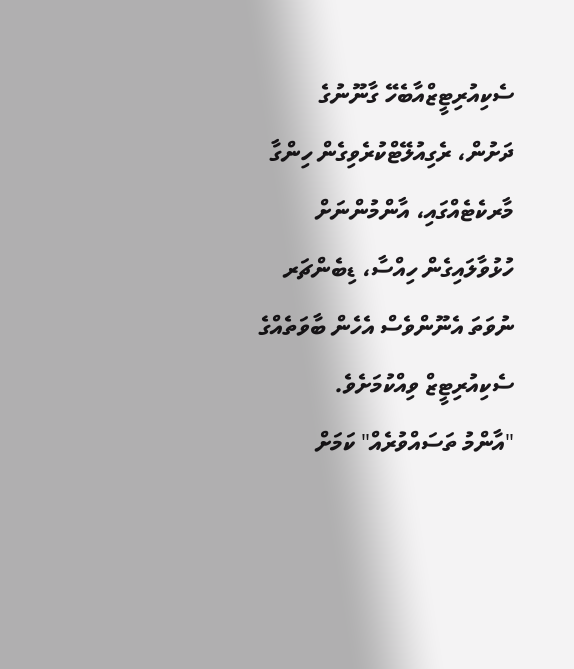ސެކިއުރިޓީޒްއާބެހޭ ގާނޫނުގެ ދަށުން، ރެގިއުލޭޓްކުރެވިގެން ހިންގާ މާރކެޓެއްގައި، އާންމުންނަށް ހުޅުވާލައިގެން ހިއްސާ، ޑިބެންޗަރ ނުވަތަ އެނޫންވެސް އެހެން ބާވަތެއްގެ ސެކިއުރިޓީޒް ވިއްކުމަށެވެ.
"އާންމު ތަސައްވުރެއް" ކަމަށް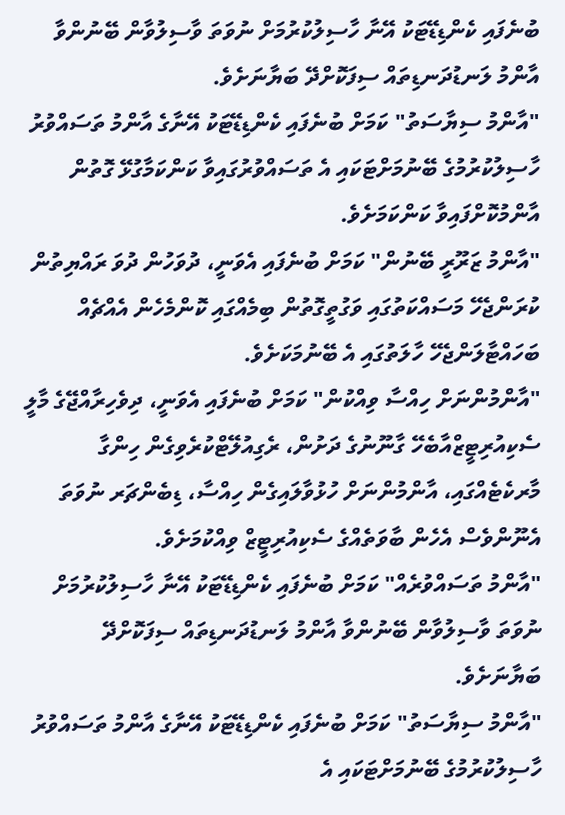ބުނެފައި ކެންޑިޑޭޓަކު އޭނާ ހާސިލުކުރުމަށް ނުވަތަ ވާސިލުވާން ބޭނުންވާ އާންމު ލަނޑުދަނޑިތައް ސިފަކޮށްދޭ ބަޔާނަށެވެ.
"އާންމު ސިޔާސަތު" ކަމަށް ބުނެފައި ކެންޑިޑޭޓަކު އޭނާގެ އާންމު ތަސައްވުރު ހާސިލުކުރުމުގެ ބޭނުމަށްޓަކައި އެ ތަސައްވުރުގައިވާ ކަންކަމާގުޅޭ ގޮތުން އާންމުކޮށްފައިވާ ކަންކަމަށެވެ.
"އާންމު ޒަރޫރީ ބޭނުން" ކަމަށް ބުނެފައި އެވަނީ، ދުވަހުން ދުވަ ރައްޔިތުން ކުރަންޖެހޭ މަސައްކަތުގައި ވަގުތީގޮތުން ބިމެއްގައި ކޮންމެހެން އެއްޗެއް ބަހައްޓާލަންޖެހޭ ހާލަތުގައި އެ ބޭނުމަކަށެވެ.
"އާންމުންނަށް ހިއްސާ ވިއްކުން" ކަމަށް ބުނެފައި އެވަނީ، ދިވެހިރާއްޖޭގެ މާލީ ސެކިއުރިޓީޒްއާބެހޭ ގާނޫނުގެ ދަށުން، ރެގިއުލޭޓްކުރެވިގެން ހިންގާ މާރކެޓެއްގައި، އާންމުންނަށް ހުޅުވާލައިގެން ހިއްސާ، ޑިބެންޗަރ ނުވަތަ އެނޫންވެސް އެހެން ބާވަތެއްގެ ސެކިއުރިޓީޒް ވިއްކުމަށެވެ.
"އާންމު ތަސައްވުރެއް" ކަމަށް ބުނެފައި ކެންޑިޑޭޓަކު އޭނާ ހާސިލުކުރުމަށް ނުވަތަ ވާސިލުވާން ބޭނުންވާ އާންމު ލަނޑުދަނޑިތައް ސިފަކޮށްދޭ ބަޔާނަށެވެ.
"އާންމު ސިޔާސަތު" ކަމަށް ބުނެފައި ކެންޑިޑޭޓަކު އޭނާގެ އާންމު ތަސައްވުރު ހާސިލުކުރުމުގެ ބޭނުމަށްޓަކައި އެ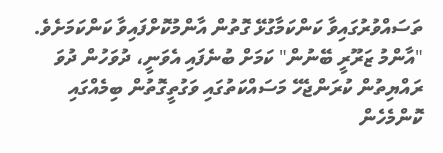ތަސައްވުރުގައިވާ ކަންކަމާގުޅޭ ގޮތުން އާންމުކޮށްފައިވާ ކަންކަމަށެވެ.
"އާންމު ޒަރޫރީ ބޭނުން" ކަމަށް ބުނެފައި އެވަނީ، ދުވަހުން ދުވަ ރައްޔިތުން ކުރަންޖެހޭ މަސައްކަތުގައި ވަގުތީގޮތުން ބިމެއްގައި ކޮންމެހެން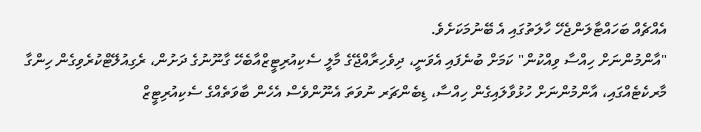އެއްޗެއް ބަހައްޓާލަންޖެހޭ ހާލަތުގައި އެ ބޭނުމަކަށެވެ.
"އާންމުންނަށް ހިއްސާ ވިއްކުން" ކަމަށް ބުނެފައި އެވަނީ، ދިވެހިރާއްޖޭގެ މާލީ ސެކިއުރިޓީޒްއާބެހޭ ގާނޫނުގެ ދަށުން، ރެގިއުލޭޓްކުރެވިގެން ހިންގާ މާރކެޓެއްގައި، އާންމުންނަށް ހުޅުވާލައިގެން ހިއްސާ، ޑިބެންޗަރ ނުވަތަ އެނޫންވެސް އެހެން ބާވަތެއްގެ ސެކިއުރިޓީޒް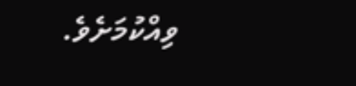ވިއްކުމަށެވެ.